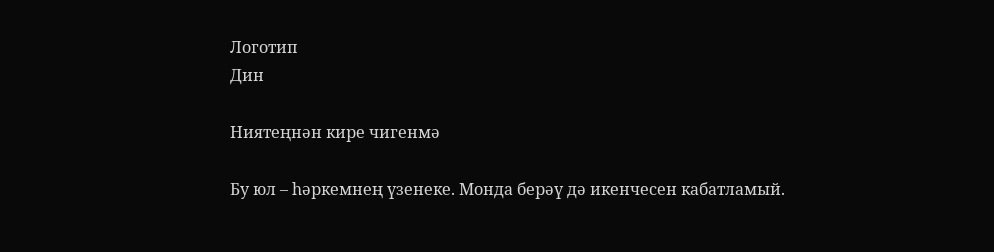Логотип
Дин

Ниятеңнән кире чигенмә

Бу юл – һәркемнең үзенеке. Монда берәү дә икенчесен кабатламый.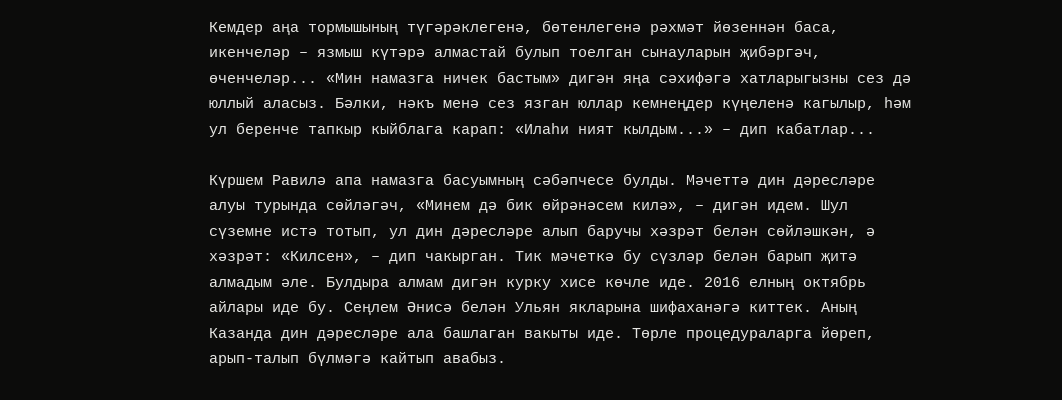Кемдер аңа тормышының түгәрәклегенә, бөтенлегенә рәхмәт йөзеннән баса, икенчеләр – язмыш күтәрә алмастай булып тоелган сынауларын җибәргәч, өченчеләр... «Мин намазга ничек бастым» дигән яңа сәхифәгә хатларыгызны сез дә юллый аласыз. Бәлки, нәкъ менә сез язган юллар кемнеңдер күңеленә кагылыр, һәм ул беренче тапкыр кыйблага карап: «Илаһи ният кылдым...» – дип кабатлар...

Күршем Равилә апа намазга басуымның сәбәпчесе булды. Мәчеттә дин дәресләре алуы турында сөйләгәч, «Минем дә бик өйрәнәсем килә», – дигән идем. Шул сүземне истә тотып, ул дин дәресләре алып баручы хәзрәт белән сөйләшкән, ә хәзрәт: «Килсен», – дип чакырган. Тик мәчеткә бу сүзләр белән барып җитә алмадым әле. Булдыра алмам дигән курку хисе көчле иде. 2016 елның октябрь айлары иде бу. Сеңлем Әнисә белән Ульян якларына шифаханәгә киттек. Аның Казанда дин дәресләре ала башлаган вакыты иде. Төрле процедураларга йөреп, арып-талып бүлмәгә кайтып авабыз.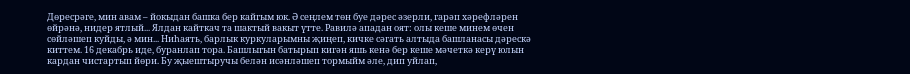Дөресрәге, мин авам – йокыдан башка бер кайгым юк. Ә сеңлем төн буе дәрес әзерли, гарәп хәрефләрен өйрәнә, нидер ятлый... Ялдан кайткач та шактый вакыт үтте. Равилә ападан оят: олы кеше минем өчен сөйләшеп куйды, ә мин... Ниһаять, барлык куркуларымны җиңеп, кичке сәгать алтыда башланасы дәрескә киттем. 16 декабрь иде, буранлап тора. Башлыгын батырып кигән яшь кенә бер кеше мәчеткә керү юлын кардан чистартып йөри. Бу җыештыручы белән исәнләшеп тормыйм әле, дип уйлап,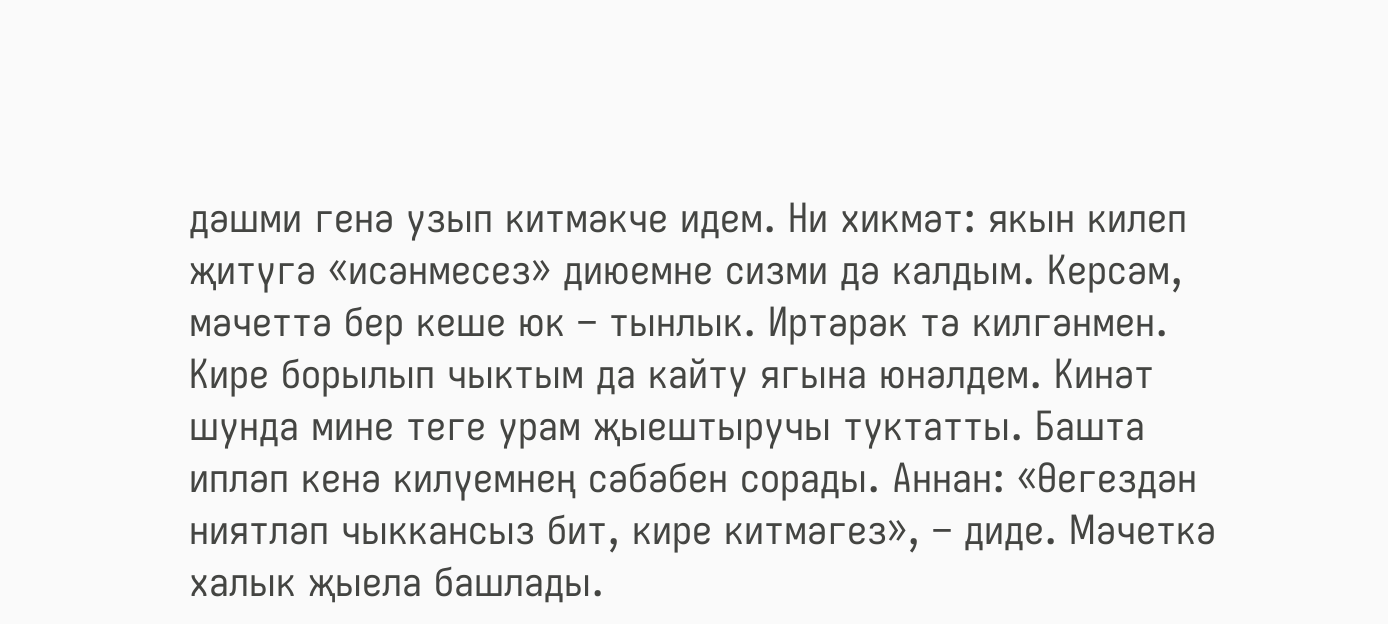дәшми генә узып китмәкче идем. Ни хикмәт: якын килеп җитүгә «исәнмесез» диюемне сизми дә калдым. Керсәм, мәчеттә бер кеше юк – тынлык. Иртәрәк тә килгәнмен. Кире борылып чыктым да кайту ягына юнәлдем. Кинәт шунда мине теге урам җыештыручы туктатты. Башта ипләп кенә килүемнең сәбәбен сорады. Аннан: «Өегездән ниятләп чыккансыз бит, кире китмәгез», – диде. Мәчеткә халык җыела башлады.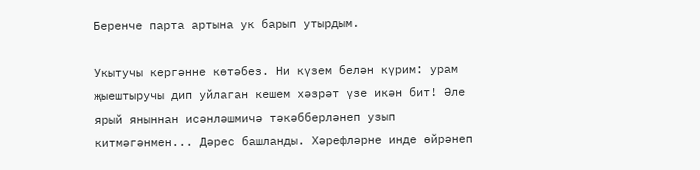Беренче парта артына ук барып утырдым.

Укытучы кергәнне көтәбез. Ни күзем белән күрим: урам җыештыручы дип уйлаган кешем хәзрәт үзе икән бит! Әле ярый яныннан исәнләшмичә тәкәбберләнеп узып китмәгәнмен... Дәрес башланды. Хәрефләрне инде өйрәнеп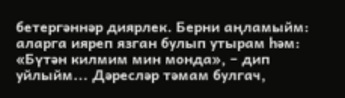бетергәннәр диярлек. Берни аңламыйм: аларга ияреп язган булып утырам һәм: «Бүтән килмим мин монда», – дип уйлыйм... Дәресләр тәмам булгач,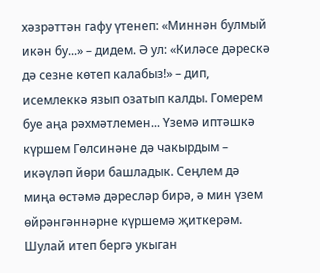хәзрәттән гафу үтенеп: «Миннән булмый икән бу...» – дидем. Ә ул: «Киләсе дәрескә дә сезне көтеп калабыз!» – дип, исемлеккә язып озатып калды. Гомерем буе аңа рәхмәтлемен... Үземә иптәшкә күршем Гөлсинәне дә чакырдым – икәүләп йөри башладык. Сеңлем дә миңа өстәмә дәресләр бирә, ә мин үзем өйрәнгәннәрне күршемә җиткерәм. Шулай итеп бергә укыган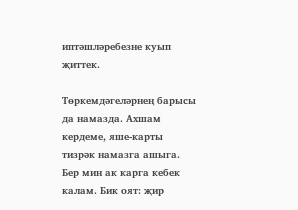иптәшләребезне куып җиттек.

Төркемдәгеләрнең барысы да намазда. Ахшам кердеме, яше-карты тизрәк намазга ашыга. Бер мин ак карга кебек калам. Бик оят: җир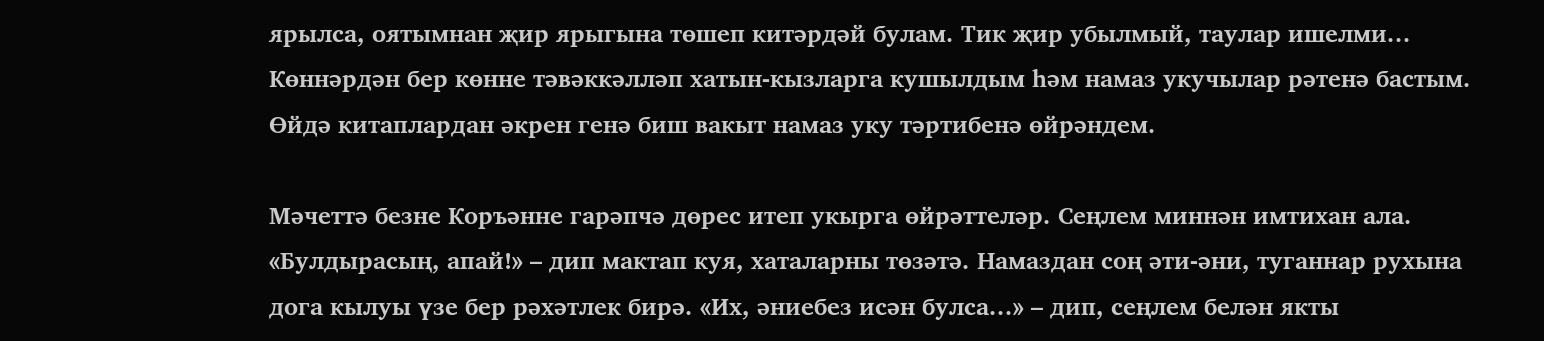ярылса, оятымнан җир ярыгына төшеп китәрдәй булам. Тик җир убылмый, таулар ишелми... Көннәрдән бер көнне тәвәккәлләп хатын-кызларга кушылдым һәм намаз укучылар рәтенә бастым. Өйдә китаплардан әкрен генә биш вакыт намаз уку тәртибенә өйрәндем.

Мәчеттә безне Коръәнне гарәпчә дөрес итеп укырга өйрәттеләр. Сеңлем миннән имтихан ала. «Булдырасың, апай!» – дип мактап куя, хаталарны төзәтә. Намаздан соң әти-әни, туганнар рухына дога кылуы үзе бер рәхәтлек бирә. «Их, әниебез исән булса...» – дип, сеңлем белән якты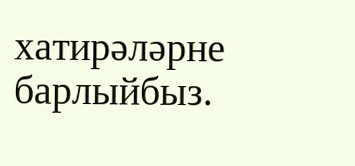хатирәләрне барлыйбыз.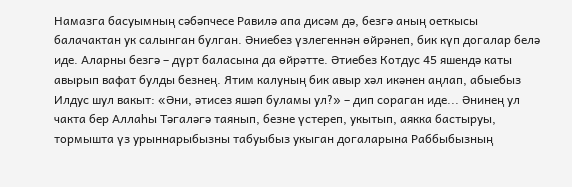Намазга басуымның сәбәпчесе Равилә апа дисәм дә, безгә аның оеткысы балачактан ук салынган булган. Әниебез үзлегеннән өйрәнеп, бик күп догалар белә иде. Аларны безгә – дүрт баласына да өйрәтте. Әтиебез Котдус 45 яшендә каты авырып вафат булды безнең. Ятим калуның бик авыр хәл икәнен аңлап, абыебыз Илдус шул вакыт: «Әни, әтисез яшәп буламы ул?» – дип сораган иде... Әнинең ул чакта бер Аллаһы Тәгаләгә таянып, безне үстереп, укытып, аякка бастыруы, тормышта үз урыннарыбызны табуыбыз укыган догаларына Раббыбызның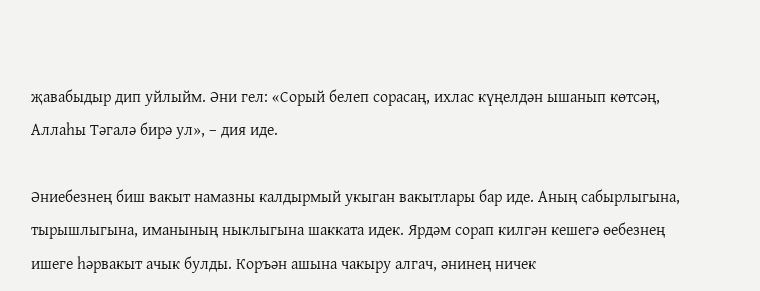җавабыдыр дип уйлыйм. Әни гел: «Сорый белеп сорасаң, ихлас күңелдән ышанып көтсәң, Аллаһы Тәгалә бирә ул», – дия иде.

Әниебезнең биш вакыт намазны калдырмый укыган вакытлары бар иде. Аның сабырлыгына, тырышлыгына, иманының ныклыгына шакката идек. Ярдәм сорап килгән кешегә өебезнең ишеге һәрвакыт ачык булды. Коръән ашына чакыру алгач, әнинең ничек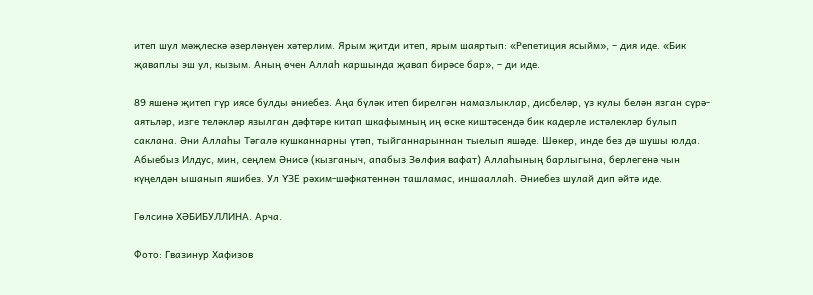итеп шул мәҗлескә әзерләнүен хәтерлим. Ярым җитди итеп, ярым шаяртып: «Репетиция ясыйм», – дия иде. «Бик җаваплы эш ул, кызым. Аның өчен Аллаһ каршында җавап бирәсе бар», – ди иде.

89 яшенә җитеп гүр иясе булды әниебез. Аңа бүләк итеп бирелгән намазлыклар, дисбеләр, үз кулы белән язган сүрә-аятьләр, изге теләкләр язылган дәфтәре китап шкафымның иң өске киштәсендә бик кадерле истәлекләр булып саклана. Әни Аллаһы Тәгалә кушканнарны үтәп, тыйганнарыннан тыелып яшәде. Шөкер, инде без дә шушы юлда. Абыебыз Илдус, мин, сеңлем Әнисә (кызганыч, апабыз Зөлфия вафат) Аллаһының барлыгына, берлегенә чын күңелдән ышанып яшибез. Ул ҮЗЕ рәхим-шәфкатеннән ташламас, иншааллаһ. Әниебез шулай дип әйтә иде.

Гөлсинә ХӘБИБУЛЛИНА. Арча.

Фото: Гвазинур Хафизов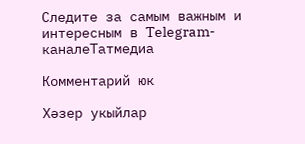Следите за самым важным и интересным в Telegram-каналеТатмедиа

Комментарий юк

Хәзер укыйлар